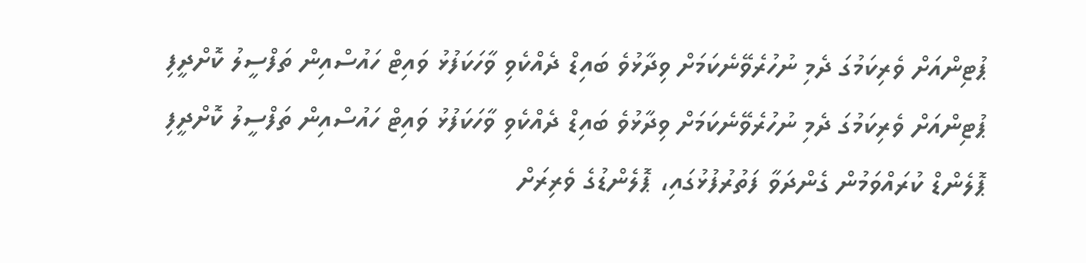ޕުޓިންއަށް ވެރިކަމުގަ ދެމި ނުހުރެވޭނެކަމަށް ވިދާޅުވެ ބައިޑް ދެއްކެވި ވާހަކަފުޅު ވައިޓް ހައުސްއިން ތަފްސީލު ކޮށްދީފި
ޕުޓިންއަށް ވެރިކަމުގަ ދެމި ނުހުރެވޭނެކަމަށް ވިދާޅުވެ ބައިޑް ދެއްކެވި ވާހަކަފުޅު ވައިޓް ހައުސްއިން ތަފްސީލު ކޮށްދީފި
ޕޮލެންޑް ކުރައްވަމުން ގެންދަވާ ފަތުރުފުޅުގައި، ޕޮލެންޑުގެ ވެރިރަށް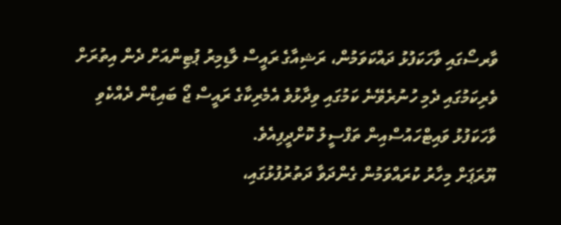ވާރސޯގައި ވާހަކަފުޅު ދައްކަވަމުން، ރަޝިއާގެ ރައީސް ލާޑިމިރު ޕުޓިންއަށް ދެން އިތުރަށް ވެރިކަމުގައި ދެމި ހުނުރެވޭނެ ކަމުގައި ވިދާޅުވެ އެމެރިކާގެ ރައީސް ޖޯ ބައިޑްން ދެއްކެވި ވާހަކަފުޅު ވައިޓްހައުސްއިން ތަފްސީލު ކޮށްދީފިއެވެ.
ޔޫރަޕަށް މިހާރު ކުރައްވަމުން ގެންދަވާ ދަތުރުފުޅުގައި،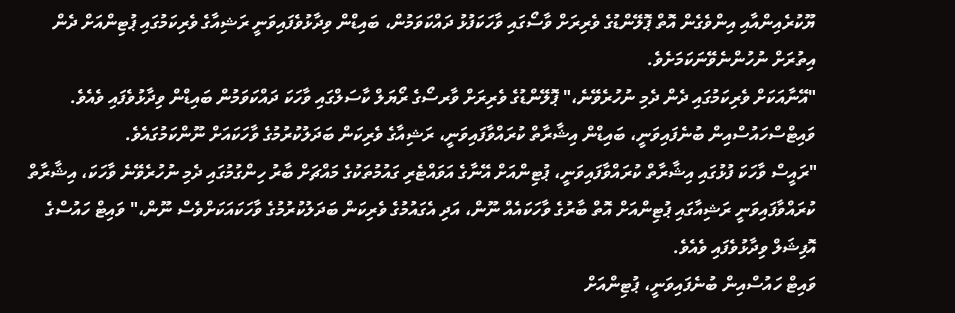ޔޫކުރެއިންއާއި އިންވެގެން އޮތް ޕޮލޭންޑުގެ ވެރިރަށް ވާސޯގައި ވާހަކަފުޅު ދައްކަވަމުން، ބައިޑްން ވިދާޅުވެފައިވަނީ ރަޝިއާގެ ވެރިކަމުގައި ޕުޓިންއަށް ދެން އިތުރަށް ނުހުންނެވޭނަކަމަށެވެ.
"އޭނާއަކަށް ވެރިކަމުގައި ދެން ދެމި ނުހުރެވޭނެ،" ޕޮލޭންޑުގެ ވެރިރަށް ވާރސޯގެ ރޯޔަލް ކާސަލްގައި ވާހަކަ ދައްކަވަމުން ބައިޑްން ވިދާޅުވެފައި ވެއެވެ.
ވައިޓްސްހައުސްއިން ބުނެފައިވަނީ، ބައިޑްން އިޝާރާތް ކުރައްވާފައިވަނީ، ރަޝިއާގެ ވެރިކަން ބަދަލުކުރުމުގެ ވާހަކައަށް ނޫންކަމުގައެވެ.
"ރައީސް ވާހަކަ ފުޅުގައި އިޝާރާތް ކުރައްވާފައިވަނީ، ޕުޓިންއަށް އޭނާގެ އަވައްޓެރި ގައުމުތަކުގެ މައްޗަށް ބާރު ހިންގުމުގައި ދެމި ނުހުރެވޭނެ ވާހަކަ، އިޝާރާތް ކުރައްވާފައިވަނީ ރަޝިއާގައި ޕުޓިންއަށް އޮތް ބާރުގެ ވާހަކައެއް ނޫން، އަދި އެގައުމުގެ ވެރިކަން ބަދަލުކުރުމުގެ ވާހަކައަކަށްވެސް ނޫން،" ވައިޓް ހައުސްގެ އޮފިޝަލް ވިދާޅުވެފައި ވެއެވެ.
ވައިޓް ހައުސްއިން ބުނެފައިވަނީ، ޕުޓިންއަށް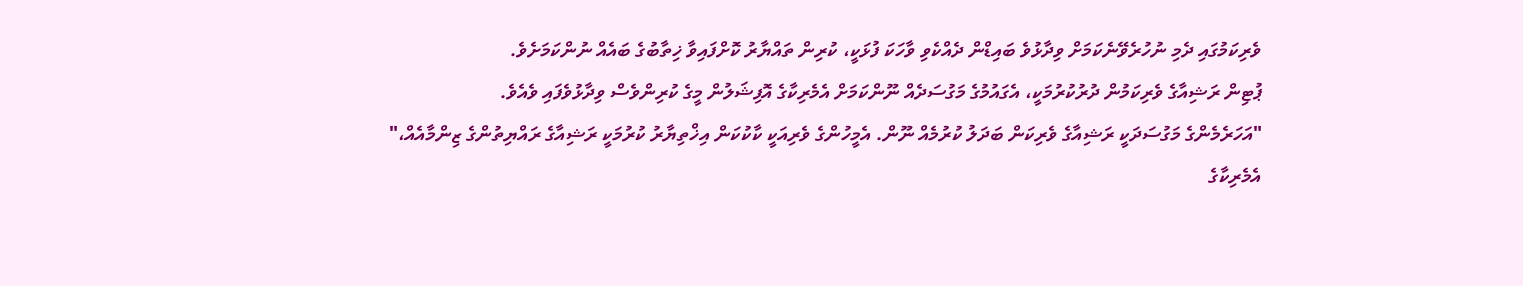ވެރިކަމުގައި ދެމި ނުހުރެވޭނެކަމަށް ވިދާޅުވެ ބައިޑްން ދެއްކެވި ވާހަކަ ފުޅަކީ، ކުރިން ތައްޔާރު ކޮށްފައިވާ ޚިތާބުގެ ބައެއް ނުންކަމަށެވެ.
ޕުޓިން ރަޝިއާގެ ވެރިކަމުން ދުރުކުރުމަކީ، އެގައުމުގެ މަގުސަދެއް ނޫންކަމަށް އެމެރިކާގެ އޮފިޝަލުން މީގެ ކުރިންވެސް ވިދާޅުވެފައި ވެއެވެ.
"އަހަރެމެންގެ މަގުސަދަކީ ރަޝިއާގެ ވެރިކަން ބަދަލު ކުރުމެއް ނޫން. އެމީހުންގެ ވެރިއަކީ ކާކުކަން އިޚްތިޔާރު ކުރުމަކީ ރަޝިއާގެ ރައްޔިތުންގެ ޒިންމާއެއް،" އެމެރިކާގެ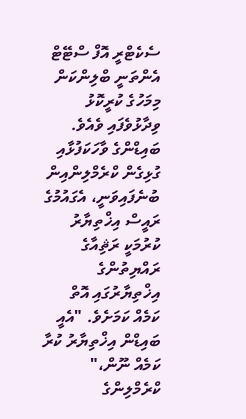ސެކެޓްރީ އޮފް ސްޓޭޓް އެންތަނީ ބްލިންކަން މިމަހުގެ ކުރީކޮޅު ވިދާޅުވެފައި ވެއެވެ.
ބައިޑްންގެ ވާހަކަފުޅާއި ގުޅިގެން ކްރެމްލިންއިން ބުނެފައިވަނީ، އެގައުމުގެ ރައީސް އިޚްތިޔާރު ކުރުމަކީ ރަޘިއާގެ ރައްޔިތުންގެ އިޚްތިޔާރުގައި އޮތް ކަމެއް ކަމަށެވެ. "އެއީ ބައިޑްން އިޚްތިޔާރު ކުރާ ކަމެއް ނޫން،" ކްރެމްލިންގެ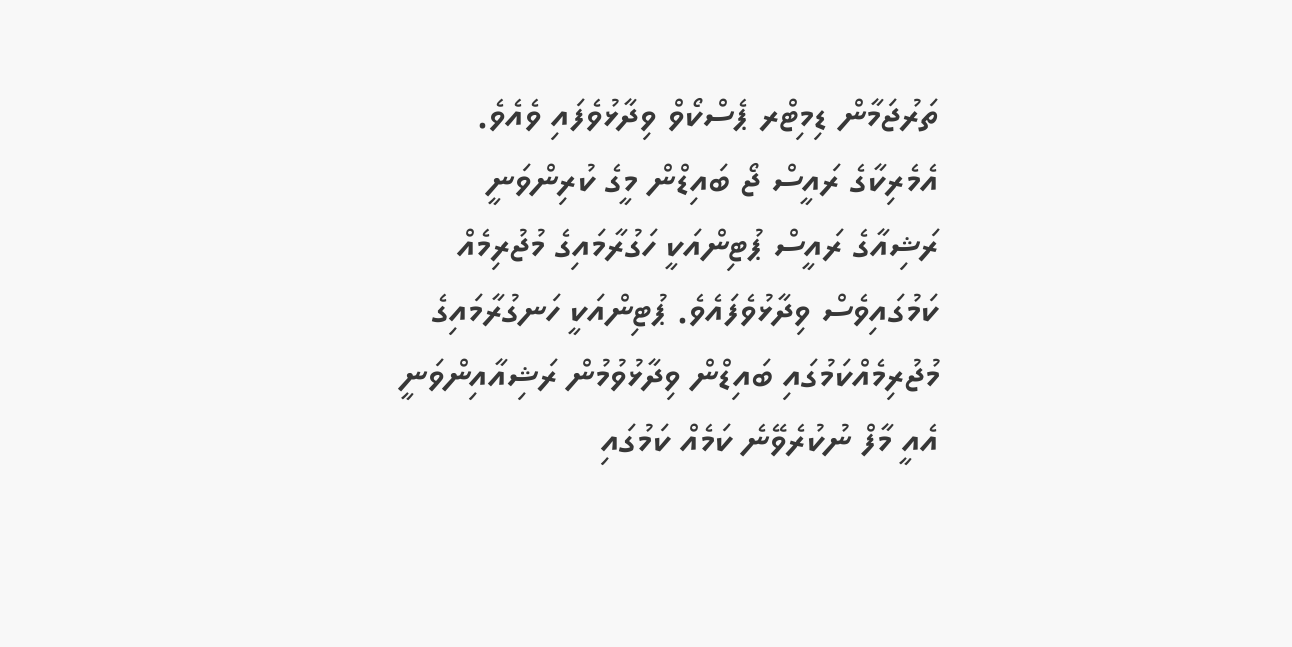ތަރުޖަމާން ޑިމިޓްރ ޕެސްކޯވް ވިދާޅުވެފައި ވެއެވެ.
އެމެރިކާގެ ރައީސް ޖޯ ބައިޑްން މީގެ ކުރިންވަނީ ރަޝިއާގެ ރައީސް ޕުޓިންއަކީ ހަގުރާމައިގެ މުޖުރިމެއް ކަމުގައިވެސް ވިދާޅުވެފައެވެ. ޕުޓިންއަކީ ހަނގުރާމައިގެ މުޖުރިމެއްކަމުގައި ބައިޑްން ވިދާޅުވުމުން ރަޝިއާއިންވަނީ އެއީ މާފް ނުކުރެވޭނެ ކަމެއް ކަމުގައި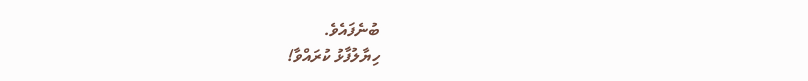ބުނެފައެވެ.
ހިޔާލުފާޅު ކުރައްވާ!